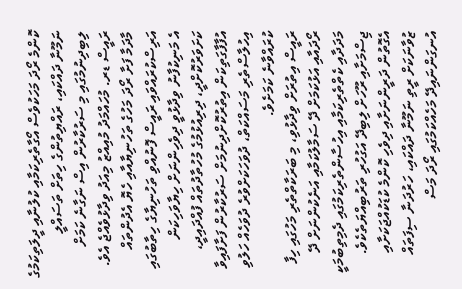ކޮންމެ ރޯދަ މަހަކުވެސް އޯގާތެރިކަމާއި ކުލުނާއި ދީލަތިކަމުގެ ނަމޫނާ ދައްކައި، ރައްޔިތުންގެ ހިތަށް ތަސައްލީ ލިބިދިނުމުގައި މި ސަރުކާރުން އިސް ނަގާނެ ކަމަށް ރައީސް ޑރ. މުހައްމަދު މުއިއްޒު މިއަދު ވިދާޅުވެއްޖެ އެވެ.
މާދަމާ ފަށާ ރޯދަ މަހުގެ ތަހުނިޔާއާއި ހެޔޮ އެދުންތައް އަރިސްކުރައްވައި ރައީސް ފޮނުއްވި ތަހުނިޔާގެ ހިތާބުގައި އެ މަނިކުފާނު ވިދާޅުވީ ދިވެހިންނަށް ހިޔާވަހިކަން ކަށަވަރުކޮށްދީ، ދިރިއުޅުމުގެ މުހުތާދުތައް ފުއްދައިދީ، އުފާފާގަތިކަން އިތުރުކޮށްދިނުމަށް ސަރުކާރުން ފަށާފައިވާ އިހުލާސްތެރި މަސައްކަތް، ދުވަހަކަށްވުރެ ދުވަހެއް ހަލުވި ކުރައްވާނެ ކަމަށެވެ.
ރައީސް އިތުރަށް ވިދާޅުވި، މި ބަރަކާތްތެރި މަހުގައި ހިފާ ރޯދައާއި އަޅުކަމަށް ދޭ ސަމާލުކަމާއި އަނެކުންނަށް ދޭ މަދަދާއި ކެތްތެރިކަމާއި އިހުސާންތެރިކަމުގައި ދެމިތިބުމަކީ ޖިސްމަށާއި ރޫހަށް ލިބިދޭ އަގުހުރި ތަރުބިއްޔަތެކެވެ.
އެގޮތުން ދަރީންނަށާއި ދިވެހި ކޮންމެ ކުޑަކުއްޖަކަށާއި ޒުވާނަކަށް ރީތި ނަމޫނާ ދައްކައި، ހަރުދަނާ ސިފަތައް އުނގަންނައިދޭ މަހެއްކަމުގައި ރޯދަ މަސް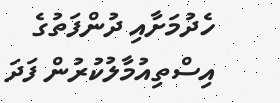ހެދުމަށާއި ދުންފަތުގެ އިސްތިއުމާލުކުރުން ފަދަ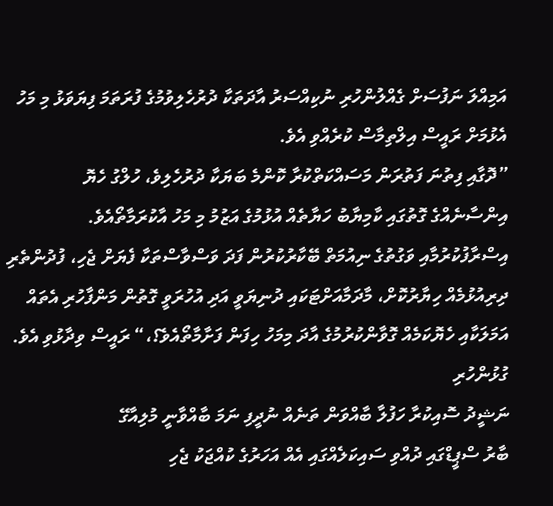އަމިއްލަ ނަފުސަށް ގެއްލުންހުރި ނުކިއްސަރު އާދަތަކާ ދުރުހެލިވުމުގެ ފުރަތަމަ ފިޔަވަޅު މި މަހު އެޅުމަށް ރައީސް އިލްތިމާސް ކުރެއްވި އެވެ.
”ދޮގާއި ފިތުނަ ފަތުރަން މަސައްކަތްކުރާ ކޮންމެ ބަޔަކާ ދުރުހެލިވެ، ހުލްގު ހެޔޮ އިންސާނެއްގެ ގޮތުގައި ކާމިޔާބު ހަޔާތެއް އުޅުމުގެ އަޒުމު މި މަހު އާކުރަމާތޯއެވެ. އިސްރާފުކުރުމާއި ވަގުތުގެ ނިއުމަތް ބޭކާރުކުރުން ފަދަ ވަސްވާސްތަކާ ފެޔަށް ޖެހި، ފުދުންތެރި ދިރިއުޅުމެއް ހިޔާރުކޮށް، މާދަމާއަށްޓަކައި ދުނިޔަވީ އަދި އުހުރަވީ ގޮތުން މަންފާހުރި އެތައް އަމަލަކާއި ހެޔޮކަމެއް ގޮވާންކުރުމުގެ އާދަ މިމަހު ހިފަން ފަށާމާތޯއެވެ؟،“ ރައީސް ވިދާޅުވި އެވެ.
ގުޅުންހުރި
ނަޝީދު ސޮއިކުރާ ހަފުލާ ބާއްވަން ތަނެއް ނުދީފި ނަމަ ބާއްވާނީ މުލިއާގޭ
ބާރު ސްޕީޑްގައި ދުއްވި ސައިކަލެއްގައި އެއް އަހަރުގެ ކުއްޖަކު ޖެހި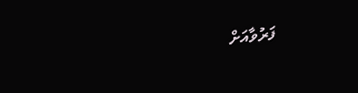ފަރުވާއަށް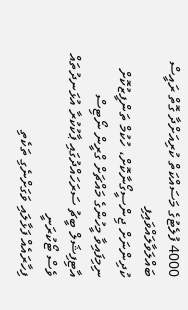4000 ފުލެޓުގެ މަސައްކަތް ކުރިއަށްދާ ގޮތް ރައީސް ބައްލަވާލައްވައިފި
ކުދިންނަށް ޖިންސީގޯނާކޮށް، ހުކުމް ތަންފީޒުކޮށް ނިމިފައިވާ މީހުންގެ މައްޗަށް ގްރީން ނޯޓިސް
އާޓިފިޝަލް ބީޗު ސަރަހައްދުގައި ޕާކުކުރާ އުޅަނދުތައް ވެސް ޓޯކުރަނީ
ފިހާރައެއް ފަޅާލައި ވަގަށްނެގި ތަކެތި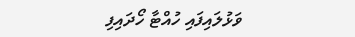ވަޅުލައިފައި ހުއްޓާ ހޯދައިފި